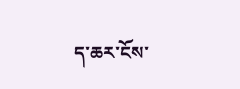ད་ཆར་ངོས་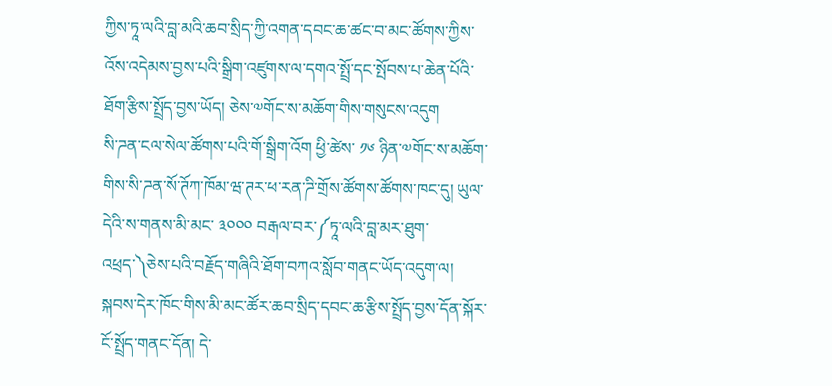ཀྱིས་ཏཱ་ལའི་བླ་མའི་ཆབ་སྲིད་ཀྱི་འགན་དབང་ཆ་ཚང་བ་མང་ཚོགས་ཀྱིས་འོས་འདེམས་བྱས་པའི་སྒྲིག་འཛུགས་ལ་དགའ་སྤྲོ་དང་སྤོབས་པ་ཆེན་པོའི་ཐོག་རྩིས་སྤྲོད་བྱས་ཡོད། ཅེས་༧གོང་ས་མཆོག་གིས་གསུངས་འདུག
སི་ཌན་ངལ་སེལ་ཚོགས་པའི་གོ་སྒྲིག་འོག ཕྱི་ཚེས་ ༡༦ ཉིན་༧གོང་ས་མཆོག་གིས་སི་ཌན་སོ་ཊོཀ་ཁོམ་ཝ་ཊར་ཕ་རན་ཌི་གྲོས་ཚོགས་ཚོགས་ཁང་དུ། ཡུལ་དེའི་ས་གནས་མི་མང་ ༣༠༠༠ བརྒལ་བར་༼ཏཱ་ལའི་བླ་མར་ཐུག་འཕྲད་༽ཅེས་པའི་བརྗོད་གཞིའི་ཐོག་བཀའ་སློབ་གནང་ཡོད་འདུག་ལ། སྐབས་དེར་ཁོང་གིས་མི་མང་ཚོར་ཆབ་སྲིད་དབང་ཆ་རྩིས་སྤྲོད་བྱས་དོན་སྐོར་ངོ་སྤྲོད་གནང་དོན། དེ་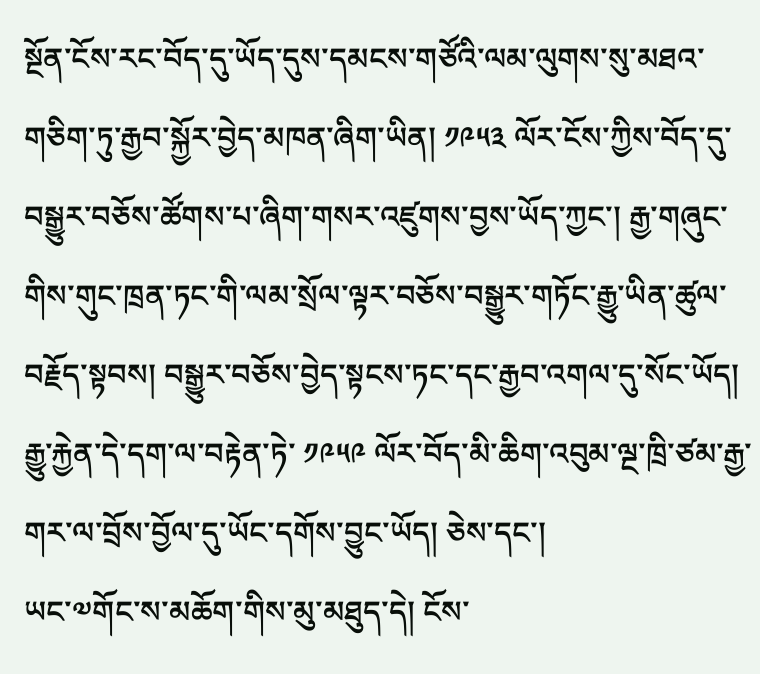སྔོན་ངོས་རང་བོད་དུ་ཡོད་དུས་དམངས་གཙོའི་ལམ་ལུགས་སུ་མཐའ་གཅིག་ཏུ་རྒྱབ་སྐྱོར་བྱེད་མཁན་ཞིག་ཡིན། ༡༩༥༣ ལོར་ངོས་ཀྱིས་བོད་དུ་བསྒྱུར་བཅོས་ཚོགས་པ་ཞིག་གསར་འཛུགས་བྱས་ཡོད་ཀྱང་། རྒྱ་གཞུང་གིས་གུང་ཁྲན་ཏང་གི་ལམ་སྲོལ་ལྟར་བཅོས་བསྒྱུར་གཏོང་རྒྱུ་ཡིན་ཚུལ་བརྗོད་སྟབས། བསྒྱུར་བཅོས་བྱེད་སྟངས་ཏང་དང་རྒྱབ་འགལ་དུ་སོང་ཡོད། རྒྱུ་རྐྱེན་དེ་དག་ལ་བརྟེན་ཏེ་ ༡༩༥༩ ལོར་བོད་མི་ཆིག་འབུམ་ལྔ་ཁྲི་ཙམ་རྒྱ་གར་ལ་བྲོས་བྱོལ་དུ་ཡོང་དགོས་བྱུང་ཡོད། ཅེས་དང་།
ཡང་༧གོང་ས་མཆོག་གིས་མུ་མཐུད་དེ། ངོས་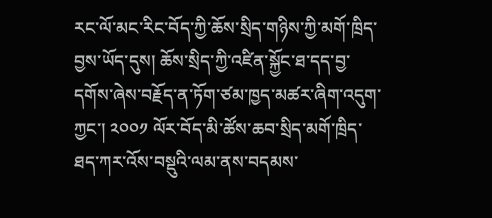རང་ལོ་མང་རིང་བོད་ཀྱི་ཆོས་སྲིད་གཉིས་ཀྱི་མགོ་ཁྲིད་བྱས་ཡོད་དུས། ཆོས་སྲིད་ཀྱི་འཛིན་སྐྱོང་ཐ་དད་བྱ་དགོས་ཞེས་བརྗོད་ན་ཏོག་ཙམ་ཁྱད་མཚར་ཞིག་འདུག་ཀྱང་། ༢༠༠༡ ལོར་བོད་མི་ཚོས་ཆབ་སྲིད་མགོ་ཁྲིད་ཐད་ཀར་འོས་བསྡུའི་ལམ་ནས་བདམས་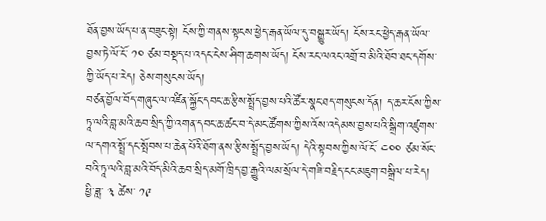ཐོན་བྱས་ཡོད་པ་ན་བཟུང་སྟེ། ངོས་ཀྱི་གནས་སྟངས་ཕྱེད་རྒན་ཡོལ་དུ་བསྒྱུར་ཡོད། ངོས་རང་ཕྱེད་རྒན་ཡོལ་བྱས་ཏེ་ལོ་ངོ་ ༡༠ ཙམ་བསྡད་པ་འདང་ངེས་ཤིག་ཆགས་ཡོད། ངོས་རང་ལའང་འགྲོ་བ་མིའི་ཐོབ་ཐང་དགོས་ཀྱི་ཡོད་པ་རེད། ཅེས་གསུངས་ཡོད།
བཙན་བྱོལ་བོད་གཞུང་ལ་འཛིན་སྐྱོང་དབང་ཆ་རྩིས་སྤྲོད་བྱས་པའི་ཚོར་སྣང་ཐད་གསུངས་དོན། ད་ཆར་ངོས་ཀྱིས་ཏཱ་ལའི་བླ་མའི་ཆབ་སྲིད་ཀྱི་འགན་དབང་ཆ་ཚང་བ་དེ་མང་ཚོགས་ཀྱིས་འོས་འདེམས་བྱས་པའི་སྒྲིག་འཛུགས་ལ་དགའ་སྤྲོ་དང་སྤོབས་པ་ཆེན་པོའི་ཐོག་ནས་རྩིས་སྤྲོད་བྱས་ཡོད། དེའི་སྟབས་ཀྱིས་ལོ་ངོ་ ༤༠༠ ཙམ་སོང་བའི་ཏཱ་ལའི་བླ་མའི་བོད་མིའི་ཆབ་སྲིད་མགོ་ཁྲིད་བྱ་རྒྱུའི་ལམ་སྲོལ་དེ་གཟི་བརྗིད་ངང་མཇུག་བསྒྲིལ་པ་རེད། ཕྱི་ཟླ་ ༣ ཚེས་ ༡༩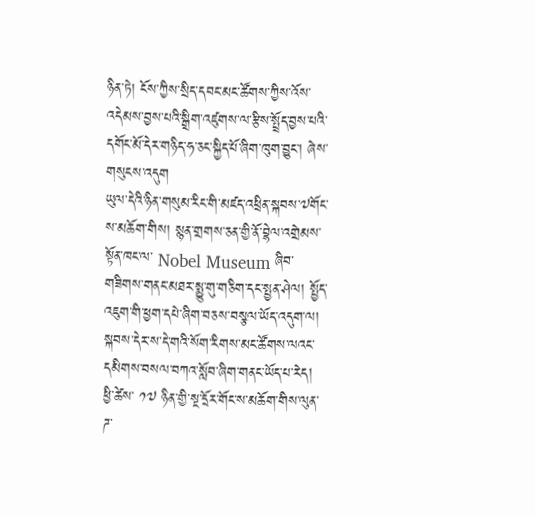ཉིན་ཏེ། ངོས་ཀྱིས་སྲིད་དབང་མང་ཚོགས་ཀྱིས་འོས་འདེམས་བྱས་པའི་སྒྲིག་འཛུགས་ལ་རྩིས་སྤྲོད་བྱས་པའི་དགོང་མོ་དེར་གཉིད་ཧ་ཅང་སྐྱིད་པོ་ཞིག་ཁུག་བྱུང་། ཞེས་གསུངས་འདུག
ཡུལ་དེའི་ཉིན་གསུམ་རིང་གི་མཛད་འཕྲིན་སྐབས་༧གོང་ས་མཆོག་གིས། སྙན་གྲགས་ཅན་གྱི་ནོ་བྷེལ་འགྲེམས་སྟོན་ཁང་ལ་ Nobel Museum ཞིབ་གཟིགས་གནང་མཐར་སྨྱུ་གུ་གཅིག་དང་སྤྱན་ཤེལ། སྤྱོད་འཇུག་གི་ཕྱག་དཔེ་ཞིག་བཅས་བསྩལ་ཡོད་འདུག་ལ། སྐབས་དེར་ས་དེ་གའི་སོག་རིགས་མང་ཚོགས་ལའང་དམིགས་བསལ་བཀའ་སློབ་ཞིག་གནང་ཡོད་པ་རེད།
ཕྱི་ཚེས་ ༡༧ ཉིན་གྱི་སྔ་དྲོར་གོང་ས་མཆོག་གིས་ལུན་ཌ་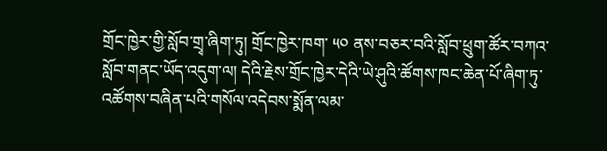གྲོང་ཁྱེར་གྱི་སློབ་གྲྭ་ཞིག་ཏུ། གྲོང་ཁྱེར་ཁག་ ༥༠ ནས་བཅར་བའི་སློབ་ཕྲུག་ཚོར་བཀའ་སློབ་གནང་ཡོད་འདུག་ལ། དེའི་རྗེས་གྲོང་ཁྱེར་དེའི་ཡེ་ཤུའི་ཚོགས་ཁང་ཆེན་པོ་ཞིག་ཏུ་འཚོགས་བཞིན་པའི་གསོལ་འདེབས་སྨོན་ལམ་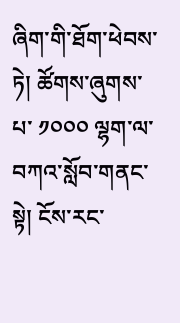ཞིག་གི་ཐོག་ཕེབས་ཏེ། ཚོགས་ཞུགས་པ་ ༡༠༠༠ ལྷག་ལ་བཀའ་སློབ་གནང་སྟེ། ངོས་རང་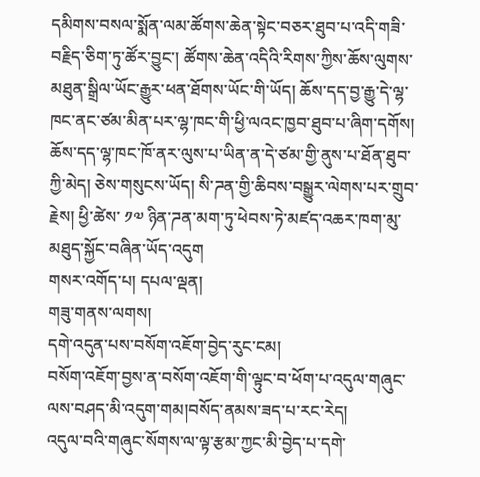དམིགས་བསལ་སྨོན་ལམ་ཚོགས་ཆེན་སྟེང་བཅར་ཐུབ་པ་འདི་གཟི་བརྗིད་ཅིག་ཏུ་ཚོར་བྱུང་། ཚོགས་ཆེན་འདིའི་རིགས་ཀྱིས་ཆོས་ལུགས་མཐུན་སྒྲིལ་ཡོང་རྒྱུར་ཕན་ཐོགས་ཡོང་གི་ཡོད། ཆོས་དད་བྱ་རྒྱུ་དེ་ལྷ་ཁང་ནང་ཙམ་མིན་པར་ལྷ་ཁང་གི་ཕྱི་ལའང་ཁྱབ་ཐུབ་པ་ཞིག་དགོས། ཆོས་དད་ལྷ་ཁང་ཁོ་ནར་ལུས་པ་ཡིན་ན་དེ་ཙམ་གྱི་ནུས་པ་ཐོན་ཐུབ་ཀྱི་མེད། ཅེས་གསུངས་ཡོད། སི་ཌན་གྱི་ཆིབས་བསྒྱུར་ལེགས་པར་གྲུབ་རྗེས། ཕྱི་ཚེས་ ༡༧ ཉིན་ཌན་མག་ཏུ་ཕེབས་ཏེ་མཛད་འཆར་ཁག་མུ་མཐུད་སྐྱོང་བཞིན་ཡོད་འདུག
གསར་འགོད་པ། དཔལ་ལྡན།
གཟུ་གནས་ལགས།
དགེ་འདུན་པས་བསོག་འཇོག་བྱེད་རུང་ངམ།
བསོག་འཇོག་བྱས་ན་བསོག་འཇོག་གི་ལྟུང་བ་ཕོག་པ་འདུལ་གཞུང་ལས་བཤད་མི་འདུག་གམ།བསོད་ནམས་ཟད་པ་རང་རེད།
འདུལ་བའི་གཞུང་སོགས་ལ་ལྟ་རྩམ་ཀྱང་མི་བྱེད་པ་དགེ་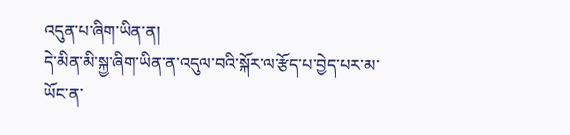འདུན་པ་ཞིག་ཡིན་ན།
དེ་མིན་མི་སྐྱ་ཞིག་ཡིན་ན་འདུལ་བའི་སྐོར་ལ་རྩོད་པ་བྱེད་པར་མ་ཡོང་ན་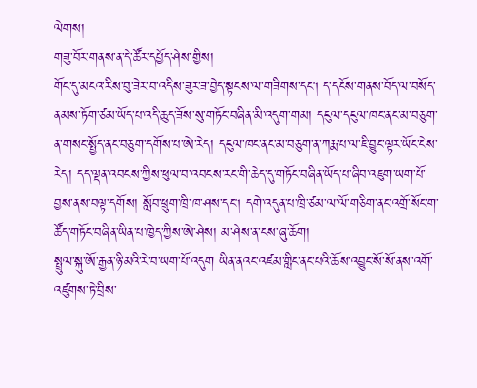ལེགས།
གཟུ་བོར་གནས་ན་དེ་ཚོར་དཔྱོད་ཤེས་གྱིས།
གོང་དུ་མངའ་རིས་བུ་ཟེར་བ་འདིས་ཟུར་ཟ་བྱེད་སྟངས་ལ་གཟིགས་དང། ད་དངོས་གནས་བོད་ལ་བསོད་ནམས་ཏོག་ཙམ་ཡོད་པ་འདི་ཆུད་ཟོས་སུ་གཏོང་བཞིན་མི་འདུག་གམ། དངུལ་དངུལ་ཁང་ནང་མ་བཅུག་ན་གསང་སྤྱོད་ནང་བཅུག་དགོས་པ་ཨེ་རེད། དངུལ་ཁང་ནང་མ་བཅུག་ན་ཀརྨ་པ་ལ་ཇི་བྱུང་ལྟར་ཡོང་ངེས་རེད། དད་ལྡན་འབངས་ཀྱིས་ཕུལ་བ་འབངས་རང་གི་ཆེད་དུ་གཏོང་བཞིན་ཡོད་པ་ཞིབ་འཇུག་ཡག་པོ་བྱས་ནས་བལྟ་དགོས། སློབ་ཕྲུག་ཁྲི་ཁ་ཤས་དང། དགེ་འདུན་པ་ཁྲི་ཙམ་ལ་ལོ་གཅིག་ནང་འགྲོ་སོང་ག་ཚོད་གཏོང་བཞིན་ཡིན་པ་ཁྱེད་ཀྱིས་ཨེ་ཤེས། མ་ཤེས་ན་ངས་ཞུ་ཆོག།
སྤྲུལ་སྐུ་ཨོ་རྒྱན་ཉི་མའི་རེ་བ་ཡག་པོ་འདུག ཡིན་ནའང་འཛམ་གླིང་ནང་པའི་ཆོས་འབྱུང་སོ་སོ་ནས་འགོ་འཛུགས་ཏེ་བྲིས་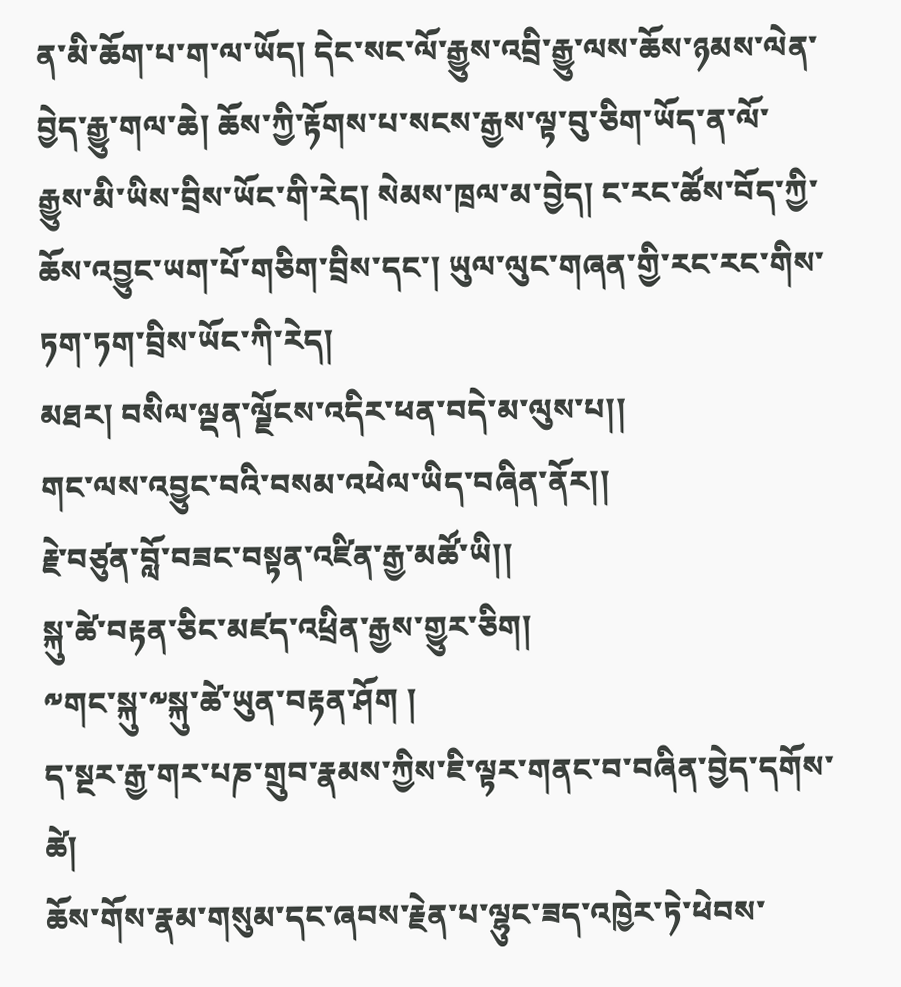ན་མི་ཆོག་པ་ག་ལ་ཡོད། དེང་སང་ལོ་རྒྱུས་འབྲི་རྒྱུ་ལས་ཆོས་ཉམས་ལེན་བྱེད་རྒྱུ་གལ་ཆེ། ཆོས་ཀྱི་རྟོགས་པ་སངས་རྒྱས་ལྟ་བུ་ཅིག་ཡོད་ན་ལོ་རྒྱུས་མི་ཡིས་བྲིས་ཡོང་གི་རེད། སེམས་ཁྲལ་མ་བྱེད། ང་རང་ཚོས་བོད་ཀྱི་ཆོས་འབྱུང་ཡག་པོ་གཅིག་བྲིས་དང་། ཡུལ་ལུང་གཞན་གྱི་རང་རང་གིས་ཏག་ཏག་བྲིས་ཡོང་ཀི་རེད།
མཐར། བསིལ་ལྡན་ལྗོངས་འདིར་ཕན་བདེ་མ་ལུས་པ།།
གང་ལས་འབྱུང་བའི་བསམ་འཕེལ་ཡིད་བཞིན་ནོར།།
རྗེ་བཙུན་བློ་བཟང་བསྟན་འཛིན་རྒྱ་མཚོ་ཡི།།
སྐུ་ཚེ་བརྟན་ཅིང་མཛད་འཕྲིན་རྒྱས་གྱུར་ཅིག།
༸གང་སྐུ་༸སྐུ་ཚེ་ཡུན་བརྟན་ཤོག །
ད་སྔར་རྒྱ་གར་པཎ་གྲུབ་རྣམས་ཀྱིས་ཇི་ལྟར་གནང་བ་བཞིན་བྱེད་དགོས་ཚེ།
ཆོས་གོས་རྣམ་གསུམ་དང་ཞབས་རྗེན་པ་ལྷུང་ཟད་འཁྱེར་ཏེ་ཕེབས་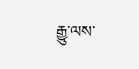རྒྱུ་ལས་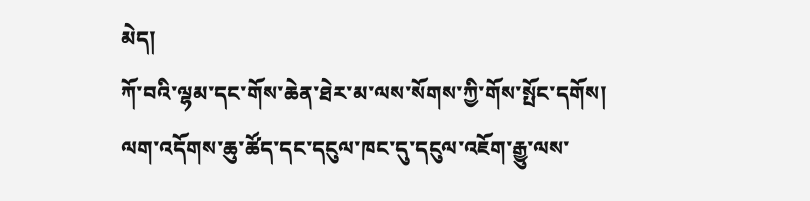མེད།
ཀོ་བའི་ལྷམ་དང་གོས་ཆེན་ཐེར་མ་ལས་སོགས་ཀྱི་གོས་སྤོང་དགོས།
ལག་འདོགས་ཆུ་ཚོད་དང་དངུལ་ཁང་དུ་དངུལ་འཇོག་རྒྱུ་ལས་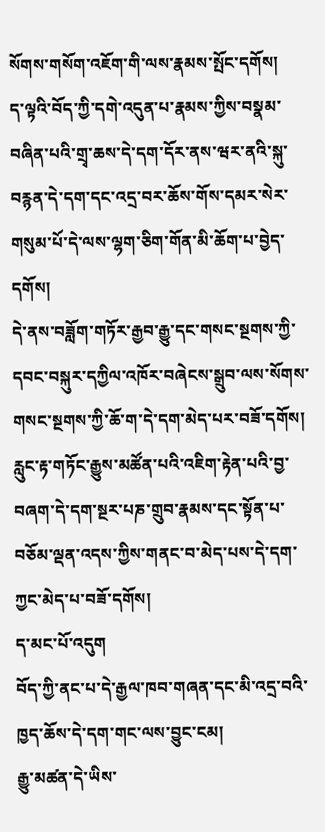སོགས་གསོག་འཇོག་གི་ལས་རྣམས་སྤོང་དགོས།
ད་ལྟའི་བོད་ཀྱི་དགེ་འདུན་པ་རྣམས་ཀྱིས་བསྣམ་བཞིན་པའི་གྲྭ་ཆས་དེ་དག་དོར་ནས་ཝར་ནའི་སྐུ་བརྙན་དེ་དག་དང་འདྲ་བར་ཆོས་གོས་དམར་སེར་གསུམ་པོ་དེ་ལས་ལྷག་ཅིག་གོན་མི་ཆོག་པ་བྱེད་དགོས།
དེ་ནས་བཟློག་གཏོར་རྒྱབ་རྒྱུ་དང་གསང་སྔགས་ཀྱི་དབང་བསྐུར་དཀྱིལ་འཁོར་བཞེངས་སྒྲུབ་ལས་སོགས་གསང་སྔགས་ཀྱི་ཆོ་ག་དེ་དག་མེད་པར་བཟོ་དགོས།
རླུང་རྟ་གཏོང་རྒྱུས་མཚོན་པའི་འཇིག་རྟེན་པའི་བྱ་བཞག་དེ་དག་སྔར་པཎ་གྲུབ་རྣམས་དང་སྟོན་པ་བཅོམ་ལྡན་འདས་ཀྱིས་གནང་བ་མེད་པས་དེ་དག་ཀྱང་མེད་པ་བཟོ་དགོས།
ད་མང་པོ་འདུག
བོད་ཀྱི་ནང་པ་དེ་རྒྱལ་ཁབ་གཞན་དང་མི་འདྲ་བའི་ཁྱད་ཆོས་དེ་དག་གང་ལས་བྱུང་ངམ།
རྒྱུ་མཚན་དེ་ཡིས་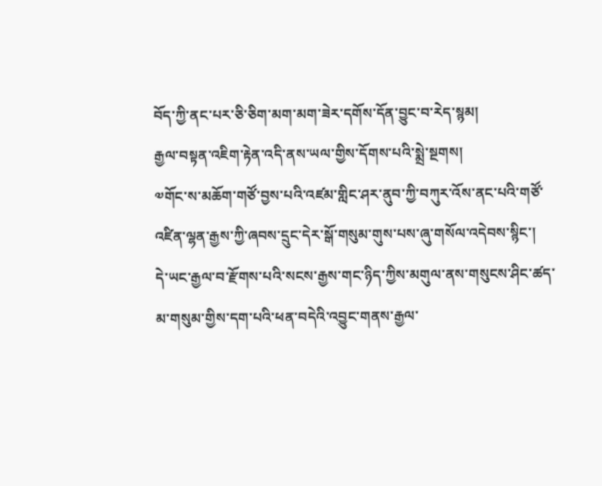བོད་ཀྱི་ནང་པར་ཅི་ཅིག་མག་མག་ཟེར་དགོས་དོན་བྱུང་བ་རེད་སྙམ།
རྒྱལ་བསྟན་འཇིག་རྟེན་འདི་ནས་ཡལ་གྱིས་དོགས་པའི་སྨྲེ་སྔགས།
༧གོང་ས་མཆོག་གཙོ་བྱས་པའི་འཛམ་གླིང་ཤར་ནུབ་ཀྱི་བཀུར་འོས་ནང་པའི་གཙོ་འཛིན་ལྷན་རྒྱས་ཀྱི་ཞབས་དྲུང་དེར་སྒོ་གསུམ་གུས་པས་ཞུ་གསོལ་འདེབས་སྙིང་།
དེ་ཡང་རྒྱལ་བ་རྫོགས་པའི་སངས་རྒྱས་གང་ཉིད་ཀྱིས་མགུལ་ནས་གསུངས་ཤིང་ཚད་མ་གསུམ་གྱིས་དག་པའི་ཕན་བདེའི་འབྱུང་གནས་རྒྱལ་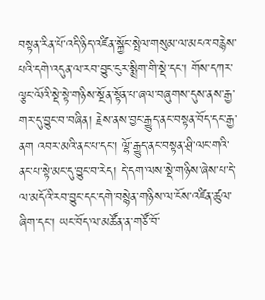བསྟན་རིན་པོ་འདི་ཉིད་འཛིན་སྐྱོང་སྤེལ་གསུམ་ལ་མངའ་བརྙེས་པའི་དགེ་འདུན་ལ་རབ་བྱུང་ངུར་སྨྲིག་གི་སྡེ་དང་། གོས་དཀར་ལྕང་ལོའི་སྡེ་སྟེ་གཉིས་སྔོན་སྟོན་པ་ཞལ་བཞུགས་དུས་ནས་རྒྱ་གར་དུ་བྱུང་བ་བཞིན། རྗེས་ནས་བྱང་རྒྱུད་ནང་བསྟན་བོད་དང་རྒྱ་ནག འབར་མའི་ནང་པ་དང་། ལྷོ་རྒྱུད་ནང་བསྟན་ཤྲི་ལང་གའི་ནང་པ་སྟེ་མང་དུ་བྱུང་བ་རེད། དེ་དག་ལས་སྡེ་གཉིས་ཞེས་པ་དེ་ལ་མདོའི་རབ་བྱུང་དང་དགེ་བསྙེན་གཉིས་ལ་ངོས་འཛིན་ཚུལ་ཞིག་དང་། ཡང་བོད་ལ་མཚོན་ན་གཙོ་བོ་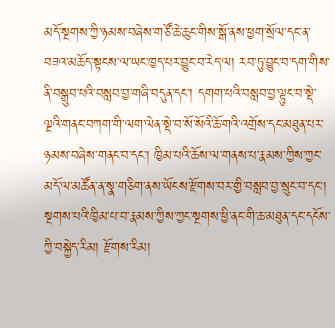མདོ་སྔགས་ཀྱི་ཉམས་བཞེས་གཙོ་ཆེ་ཆུང་གིས་སྒོ་ནས་ཕྱག་སྲོལ་དང་ན་བཟའ་མཆོད་སྟངས་ལ་ཡང་ཁྱད་པར་བྱུང་བ་རེད་ལ། རབ་ཏུ་བྱུང་བ་དག་གིས་ནི་བསྒྲུབ་པའི་བསླབ་བྱ་གཞི་བདུན་དང་། དགག་པའི་བསླབ་བྱ་ལྟུང་བ་སྡེ་ལྔའི་གནང་བཀག་གི་ལག་ལེན་སྡེ་བ་སོ་སོའི་ཆོ་གའི་འགྲོས་དང་མཐུན་པར་ཉམས་བཞེས་གནང་བ་དང་། ཁྱིམ་པའི་ཆོས་ལ་གནས་པ་རྣམས་ཀྱིས་ཀྱང་མདོ་ལ་མཚོན་ན་སྣ་གཅིག་ནས་ཡོངས་རྫོགས་བར་གྱི་བསླབ་བྱ་སྲུང་བ་དང་། སྔགས་པའི་ཁྱིམ་པ་བ་རྣམས་ཀྱིས་ཀྱང་སྔགས་ཕྱི་ནང་གི་ཆ་མཐུན་དང་དངོས་ཀྱི་བསྐྱེད་རིམ། རྫོགས་རིམ།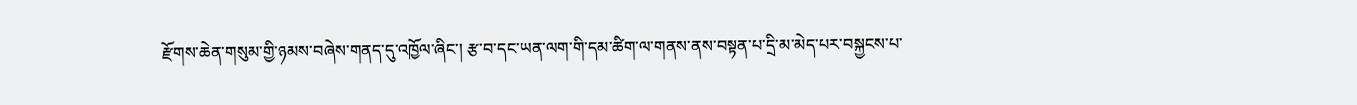རྫོགས་ཆེན་གསུམ་གྱི་ཉམས་བཞེས་གནད་དུ་འཁྱོལ་ཞིང་། རྩ་བ་དང་ཡན་ལག་གི་དམ་ཚིག་ལ་གནས་ནས་བསྟན་པ་དྲི་མ་མེད་པར་བསྐྱངས་པ་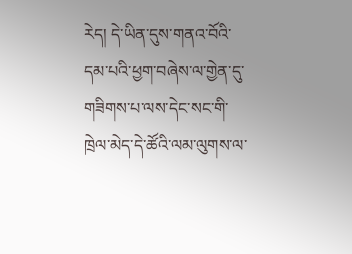རེད། དེ་ཡིན་དུས་གནའ་བོའི་དམ་པའི་ཕྱག་བཞེས་ལ་གྱེན་དུ་གཟིགས་པ་ལས་དེང་སང་གི་ཁྲེལ་མེད་དེ་ཚོའི་ལམ་ལུགས་ལ་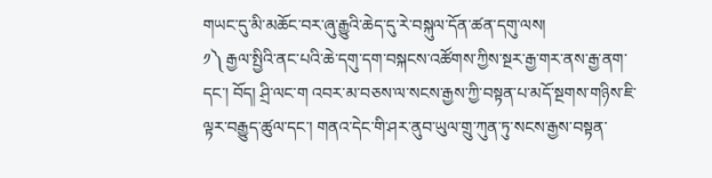གཡང་དུ་མི་མཆོང་བར་ཞུ་རྒྱུའི་ཆེད་དུ་རེ་བསྐུལ་དོན་ཚན་དགུ་ལས།
༡༽ རྒྱལ་སྤྱིའི་ནང་པའི་ཆེ་དགུ་དག་བསྐངས་འཚོགས་ཀྱིས་སྔར་རྒྱ་གར་ནས་རྒྱ་ནག་དང་། བོད། ཤྲི་ལང་ག འབར་མ་བཅས་ལ་སངས་རྒྱས་ཀྱི་བསྟན་པ་མདོ་སྔགས་གཉིས་ཇི་ལྟར་བརྒྱུད་ཚུལ་དང་། གནའ་དེང་གི་ཤར་ནུབ་ཡུལ་གྲུ་ཀུན་ཏུ་སངས་རྒྱས་བསྟན་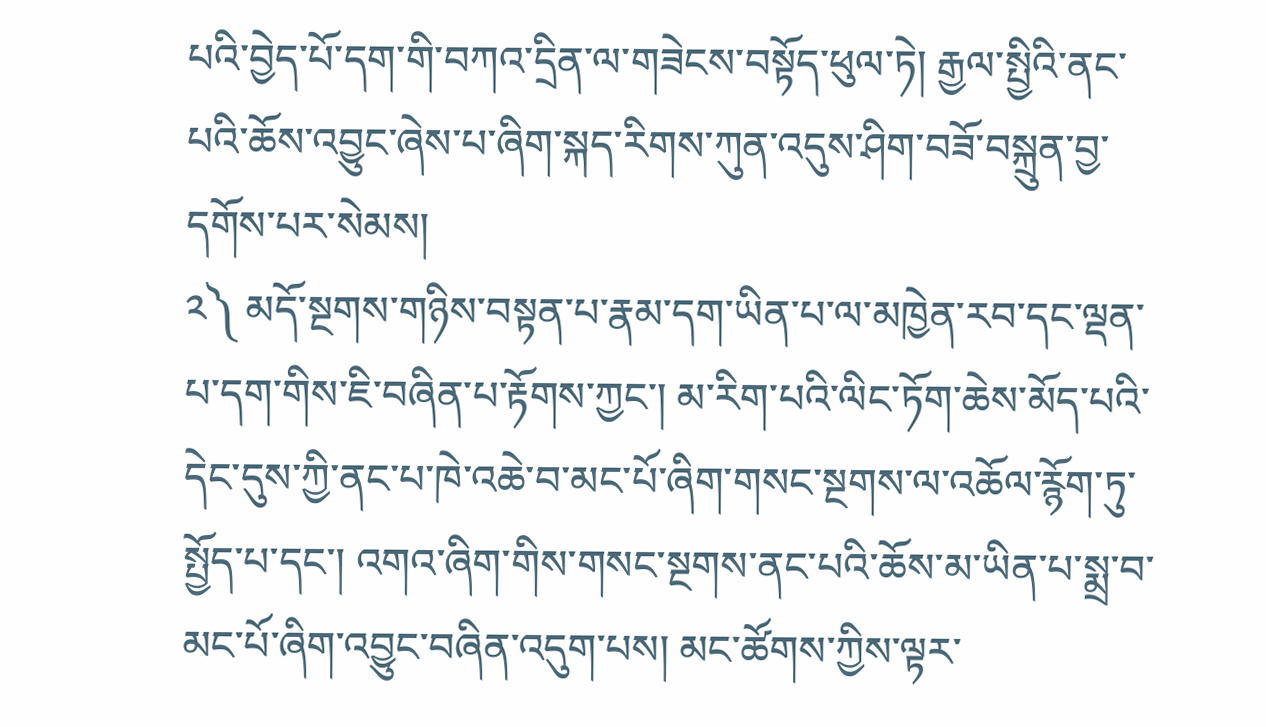པའི་བྱེད་པོ་དག་གི་བཀའ་དྲིན་ལ་གཟེངས་བསྟོད་ཕུལ་ཏེ། རྒྱལ་སྤྱིའི་ནང་པའི་ཆོས་འབྱུང་ཞེས་པ་ཞིག་སྐད་རིགས་ཀུན་འདུས་ཤིག་བཟོ་བསྐྲུན་བྱ་དགོས་པར་སེམས།
༢༽ མདོ་སྔགས་གཉིས་བསྟན་པ་རྣམ་དག་ཡིན་པ་ལ་མཁྱེན་རབ་དང་ལྡན་པ་དག་གིས་ཇི་བཞིན་པ་རྟོགས་ཀྱང་། མ་རིག་པའི་ལིང་ཏོག་ཆེས་མོད་པའི་དེང་དུས་ཀྱི་ནང་པ་ཁེ་འཆེ་བ་མང་པོ་ཞིག་གསང་སྔགས་ལ་འཆོལ་རྙོག་ཏུ་སྤྱོད་པ་དང་། འགའ་ཞིག་གིས་གསང་སྔགས་ནང་པའི་ཆོས་མ་ཡིན་པ་སྨྲ་བ་མང་པོ་ཞིག་འབྱུང་བཞིན་འདུག་པས། མང་ཚོགས་ཀྱིས་ལྟར་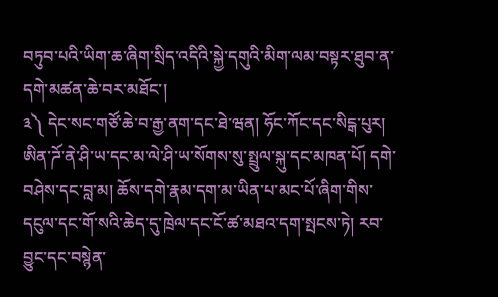བཏུབ་པའི་ཡིག་ཆ་ཞིག་སྲིད་འདིའི་སྐྱེ་དགུའི་མིག་ལམ་བསྟར་ཐུབ་ན་དགེ་མཚན་ཆེ་བར་མཐོང་།
༣༽ དེང་སང་གཙོ་ཆེ་བ་རྒྱ་ནག་དང་ཐེ་ཝན། ཧོང་ཀོང་དང་སིངྒ་པུར། ཨིན་ཌོ་ནེ་ཤི་ཡ་དང་མ་ལེ་ཤི་ཡ་སོགས་སུ་སྤྲུལ་སྐུ་དང་མཁན་པོ། དགེ་བཤེས་དང་བླ་མ། ཆོས་དགེ་རྣམ་དག་མ་ཡིན་པ་མང་པོ་ཞིག་གིས་དངུལ་དང་གོ་སའི་ཆེད་དུ་ཁྲེལ་དང་ངོ་ཚ་མཐའ་དག་སྤངས་ཏེ། རབ་བྱུང་དང་བསྙེན་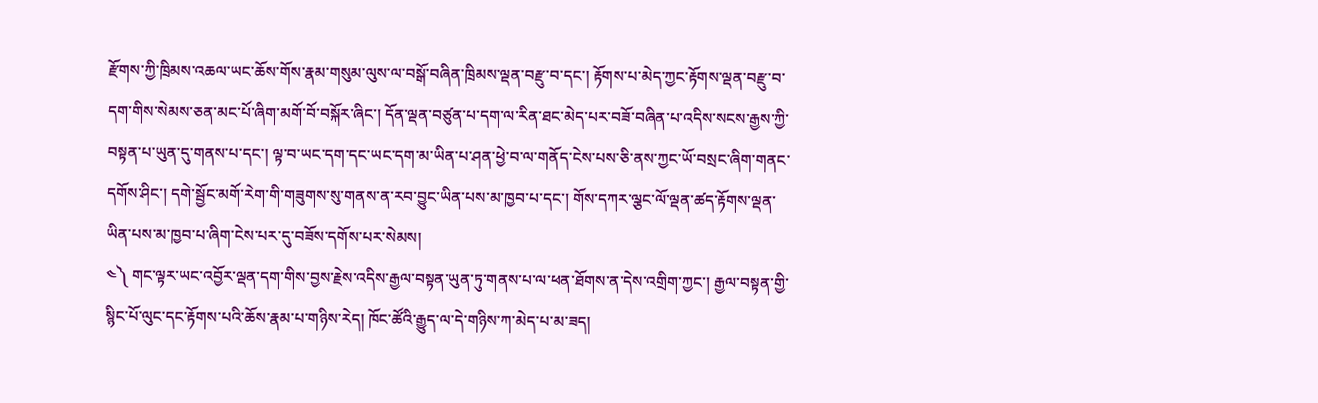རྫོགས་ཀྱི་ཁྲིམས་འཆལ་ཡང་ཆོས་གོས་རྣམ་གསུམ་ལུས་ལ་བསྒོ་བཞིན་ཁྲིམས་ལྡན་བརྫུ་བ་དང་། རྟོགས་པ་མེད་ཀྱང་རྟོགས་ལྡན་བརྫུ་བ་དག་གིས་སེམས་ཅན་མང་པོ་ཞིག་མགོ་བོ་བསྐོར་ཞིང་། དོན་ལྡན་བཙུན་པ་དག་ལ་རིན་ཐང་མེད་པར་བཟོ་བཞིན་པ་འདིས་སངས་རྒྱས་ཀྱི་བསྟན་པ་ཡུན་དུ་གནས་པ་དང་། ལྟ་བ་ཡང་དག་དང་ཡང་དག་མ་ཡིན་པ་ཤན་ཕྱེ་བ་ལ་གནོད་ངེས་པས་ཅི་ནས་ཀྱང་ཡོ་བསྲང་ཞིག་གནང་དགོས་ཤིང་། དགེ་སྦྱོང་མགོ་རེག་གི་གཟུགས་སུ་གནས་ན་རབ་བྱུང་ཡིན་པས་མ་ཁྱབ་པ་དང་། གོས་དཀར་ལྕང་ལོ་ལྡན་ཚད་རྟོགས་ལྡན་ཡིན་པས་མ་ཁྱབ་པ་ཞིག་ངེས་པར་དུ་བཟོས་དགོས་པར་སེམས།
༤༽ གང་ལྟར་ཡང་འབྱོར་ལྡན་དག་གིས་བྱས་རྗེས་འདིས་རྒྱལ་བསྟན་ཡུན་ཏུ་གནས་པ་ལ་ཕན་ཐོགས་ན་དེས་འགྲིག་ཀྱང་། རྒྱལ་བསྟན་གྱི་སྙིང་པོ་ལུང་དང་རྟོགས་པའི་ཆོས་རྣམ་པ་གཉིས་རེད། ཁོང་ཚོའི་རྒྱུད་ལ་དེ་གཉིས་ཀ་མེད་པ་མ་ཟད།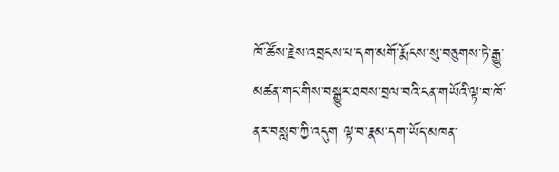ཁོ་ཚོས་རྗེས་འབྲངས་པ་དག་མགོ་རྨོངས་སུ་བཅུགས་ཏེ་རྒྱུ་མཚན་གང་གིས་བསྒྱུར་ཐབས་བྲལ་བའི་ངན་གཡོའི་ལྟ་བ་ཁོ་ནར་བསླབ་ཀྱི་འདུག ལྟ་བ་རྣམ་དག་ཡོད་མཁན་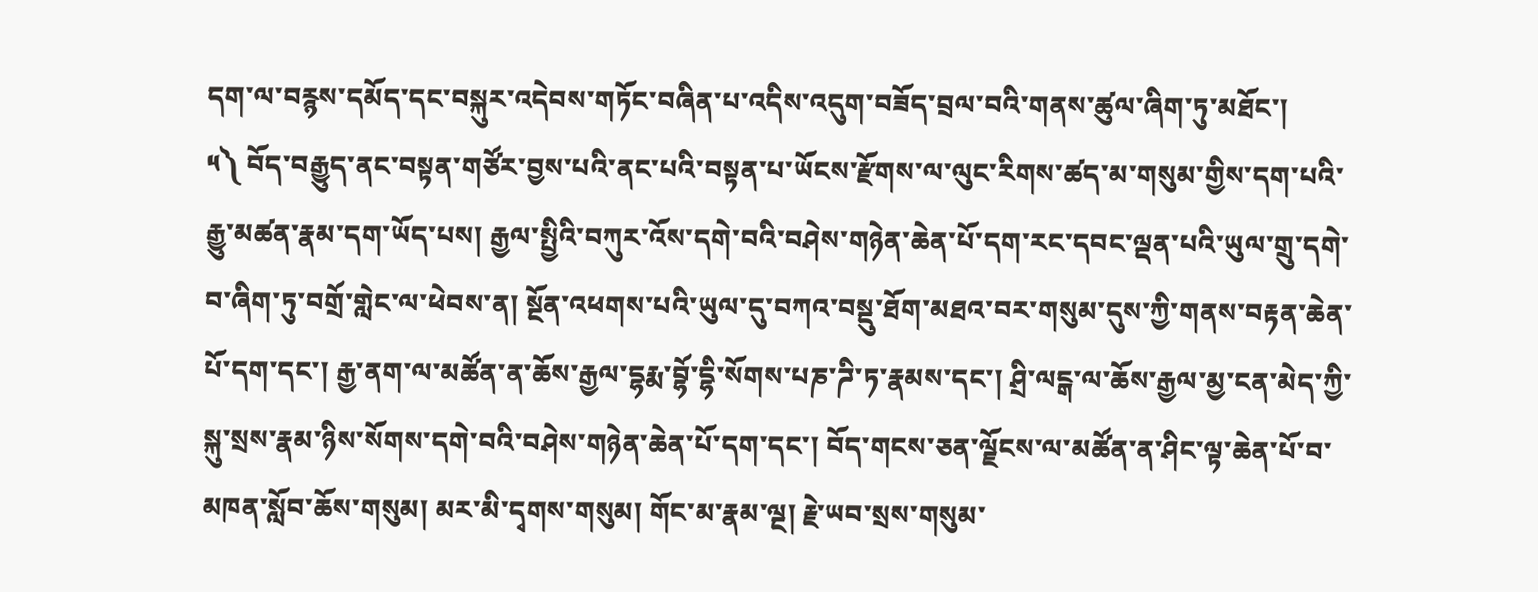དག་ལ་བརྙས་དམོད་དང་བསྐུར་འདེབས་གཏོང་བཞིན་པ་འདིས་འདུག་བཟོད་བྲལ་བའི་གནས་ཚུལ་ཞིག་ཏུ་མཐོང་།
༥༽ བོད་བརྒྱུད་ནང་བསྟན་གཙོར་བྱས་པའི་ནང་པའི་བསྟན་པ་ཡོངས་རྫོགས་ལ་ལུང་རིགས་ཚད་མ་གསུམ་གྱིས་དག་པའི་རྒྱུ་མཚན་རྣམ་དག་ཡོད་པས། རྒྱལ་སྤྱིའི་བཀུར་འོས་དགེ་བའི་བཤེས་གཉེན་ཆེན་པོ་དག་རང་དབང་ལྡན་པའི་ཡུལ་གྲུ་དགེ་བ་ཞིག་ཏུ་བགྲོ་གླེང་ལ་ཕེབས་ན། སྔོན་འཕགས་པའི་ཡུལ་དུ་བཀའ་བསྡུ་ཐོག་མཐའ་བར་གསུམ་དུས་ཀྱི་གནས་བརྟན་ཆེན་པོ་དག་དང་། རྒྱ་ནག་ལ་མཚོན་ན་ཆོས་རྒྱལ་དྷརྨ་བྷོ་དྷི་སོགས་པཎ་ཌི་ཏ་རྣམས་དང་། ཤྲི་ལངྒ་ལ་ཆོས་རྒྱལ་མྱ་ངན་མེད་ཀྱི་སྐུ་སྲས་རྣམ་ཉིས་སོགས་དགེ་བའི་བཤེས་གཉེན་ཆེན་པོ་དག་དང་། བོད་གངས་ཅན་ལྗོངས་ལ་མཚོན་ན་ཤིང་ལྟ་ཆེན་པོ་བ་མཁན་སློབ་ཆོས་གསུམ། མར་མི་དྭགས་གསུམ། གོང་མ་རྣམ་ལྔ། རྗེ་ཡབ་སྲས་གསུམ་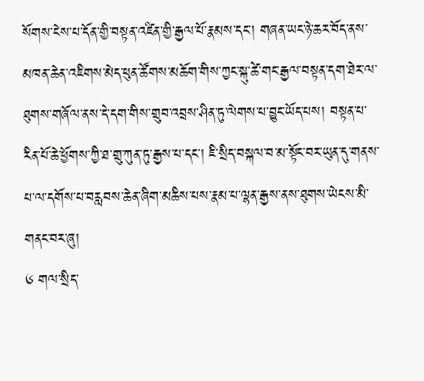སོགས་ངེས་པ་དོན་གྱི་བསྟན་འཛིན་གྱི་རྒྱལ་པོ་རྣམས་དང་། གཞན་ཡང་ཉེ་ཆར་བོད་ནས་མཁན་ཆེན་འཇིགས་མེད་ཕུན་ཚོགས་མཆོག་གིས་ཀྱང་སྐུ་ཚེ་གང་རྒྱལ་བསྟན་དག་ཐེར་ལ་ཐུགས་གཞོལ་ནས་དེ་དག་གིས་གྲུབ་འབྲས་ཤིན་ཏུ་ལེགས་པ་བྱུང་ཡོད་པས། བསྟན་པ་རིན་པོ་ཆེ་ཕྱོགས་ཀྱི་ཐ་གྲུ་ཀུན་ཏུ་རྒྱས་པ་དང་། ཇི་སྲིད་བསྐལ་བ་མ་སྟོང་བར་ཡུན་དུ་གནས་པ་ལ་དགོས་པ་བརླབས་ཆེན་ཞིག་མཆིས་པས་རྣམ་པ་ལྷན་རྒྱས་ནས་ཐུགས་ཡེངས་མི་གནང་བར་ཞུ།
༦ གལ་སྲིད་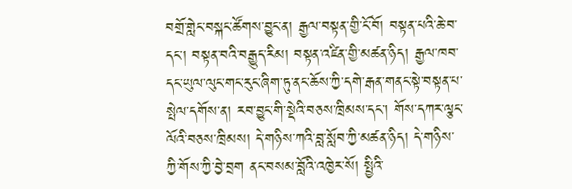བགྲོ་གླེང་བསྐང་ཚོགས་བྱུང་ན། རྒྱལ་བསྟན་གྱི་ངོ་བོ། བསྟན་པའི་ཆེ་བ་དང་། བསྟན་བའི་བརྒྱུད་རིམ། བསྟན་འཛིན་གྱི་མཚན་ཉིད། རྒྱལ་ཁབ་དང་ཡུལ་ལུང་གང་རུང་ཞིག་ཏུ་ནང་ཆོས་ཀྱི་དགེ་རྒན་གནང་སྟེ་བསྟན་པ་སྤེལ་དགོས་ན། རབ་བྱུང་གི་སྡེའི་བཅས་ཁྲིམས་དང་། གོས་དཀར་ལྕང་ལོའི་བཅས་ཁྲིམས། དེ་གཉིས་ཀའི་བླ་སློབ་ཀྱི་མཚན་ཉིད། དེ་གཉིས་ཀྱི་གོས་ཀྱི་བྱེ་བྲག ནང་བསམ་བློའི་འཁྱེར་སོ། སྤྱིའི་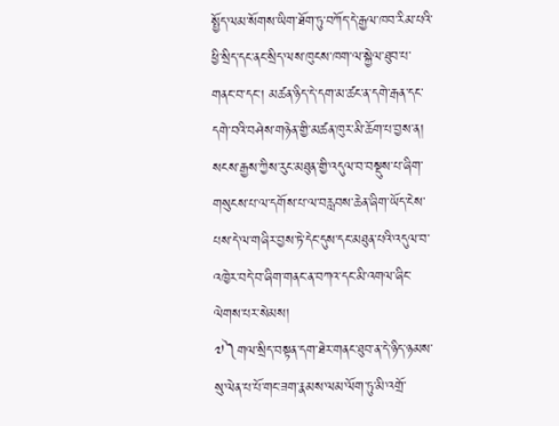སྤྱོད་ལམ་སོགས་ཡིག་ཐོག་ཏུ་བཀོད་དེ་རྒྱལ་ཁབ་རིམ་པའི་ཕྱི་སྲིད་དང་ནང་སྲིད་ལས་ཁུངས་ཁག་ལ་སྐྱེལ་ཐུབ་པ་གནང་བ་དང་། མཚན་ཉིད་དེ་དག་མ་ཚང་ན་དགེ་རྒན་དང་དགེ་བའི་བཤེས་གཉེན་གྱི་མཚན་ཁུར་མི་ཆོག་པ་བྱས་ན། སངས་རྒྱས་ཀྱིས་རུང་མཐུན་གྱི་འདུལ་བ་བསྡུས་པ་ཞིག་གསུངས་པ་ལ་དགོས་པ་ལ་བརླབས་ཆེན་ཞིག་ཡོད་ངེས་པས་དེ་ལ་གཞིར་བྱས་ཏེ་དེང་དུས་དང་མཐུན་པའི་འདུལ་བ་འཁྱེར་བདེ་བ་ཞིག་གནང་ན་བཀའ་དང་མི་འགལ་ཞིང་ལེགས་པར་སེམས།
༧༽གལ་སྲིད་བསྟན་དག་ཐེར་གནང་ཐུབ་ན་དེ་ཉིད་ཉམས་སུ་ལེན་པ་པོ་གང་ཟག་རྣམས་ལམ་ལོག་ཏུ་མི་འགྲོ་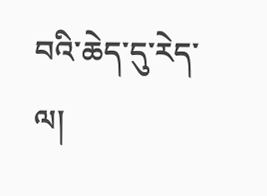བའི་ཆེད་དུ་རེད་ལ།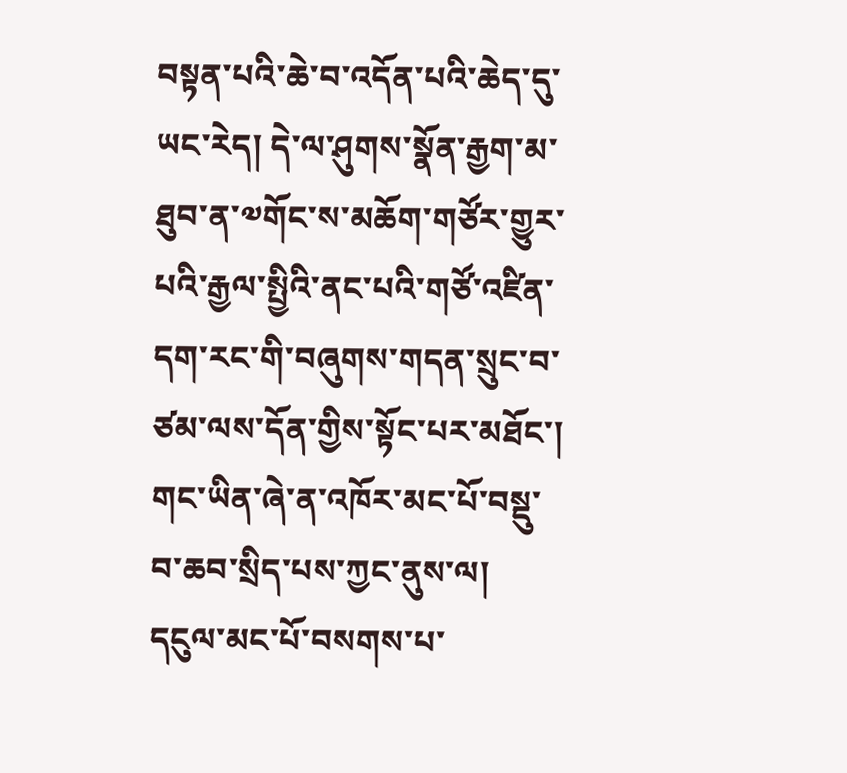བསྟན་པའི་ཆེ་བ་འདོན་པའི་ཆེད་དུ་ཡང་རེད། དེ་ལ་ཤུགས་སྣོན་རྒྱག་མ་ཐུབ་ན་༧གོང་ས་མཆོག་གཙོར་གྱུར་པའི་རྒྱལ་སྤྱིའི་ནང་པའི་གཙོ་འཛིན་དག་རང་གི་བཞུགས་གདན་སྲུང་བ་ཙམ་ལས་དོན་གྱིས་སྟོང་པར་མཐོང་། གང་ཡིན་ཞེ་ན་འཁོར་མང་པོ་བསྡུ་བ་ཆབ་སྲིད་པས་ཀྱང་ནུས་ལ། དངུལ་མང་པོ་བསགས་པ་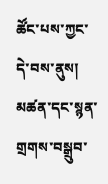ཚོང་པས་ཀྱང་དེ་བས་ནུས། མཚན་དང་སྙན་གྲགས་བསྒྲུབ་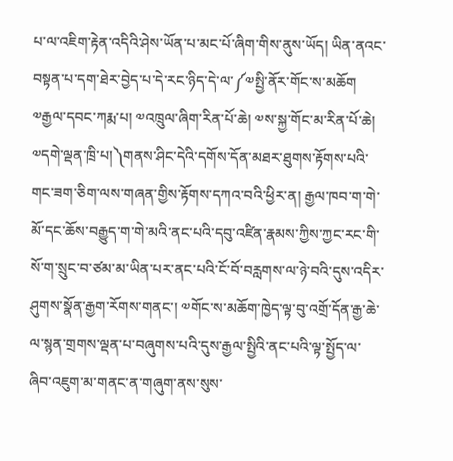པ་ལ་འཇིག་རྟེན་འདིའི་ཤེས་ཡོན་པ་མང་པོ་ཞིག་གིས་ནུས་ཡོད། ཡིན་ནའང་བསྟན་པ་དག་ཐེར་བྱེད་པ་དེ་རང་ཉིད་དེ་ལ་༼༧སྤྱི་ནོར་གོང་ས་མཆོག ༧རྒྱལ་དབང་ཀརྨ་པ། ༧འཁྲུལ་ཞིག་རིན་པོ་ཆེ། ༧ས་སྐྱ་གོང་མ་རིན་པོ་ཆེ། ༧དགེ་ལྡན་ཁྲི་པ།༽གནས་ཤིང་དེའི་དགོས་དོན་མཐར་ཐུགས་རྟོགས་པའི་གང་ཟག་ཅིག་ལས་གཞན་གྱིས་རྟོགས་དཀའ་བའི་ཕྱིར་ན། རྒྱལ་ཁབ་ག་གེ་མོ་དང་ཆོས་བརྒྱུད་ག་གེ་མའི་ནང་པའི་དབུ་འཛིན་རྣམས་ཀྱིས་ཀྱང་རང་གི་སོ་ག་སྲུང་བ་ཙམ་མ་ཡིན་པར་ནང་པའི་ངོ་བོ་བརླགས་ལ་ཉེ་བའི་དུས་འདིར་ཤུགས་སྣོན་རྒྱག་རོགས་གནང་། ༧གོང་ས་མཆོག་ཁྱེད་ལྟ་བུ་འགྲོ་དོན་རྒྱ་ཆེ་ལ་སྙན་གྲགས་ལྡན་པ་བཞུགས་པའི་དུས་རྒྱལ་སྤྱིའི་ནང་པའི་ལྟ་སྤྱོད་ལ་ཞིབ་འཇུག་མ་གནང་ན་གཞུག་ནས་སུས་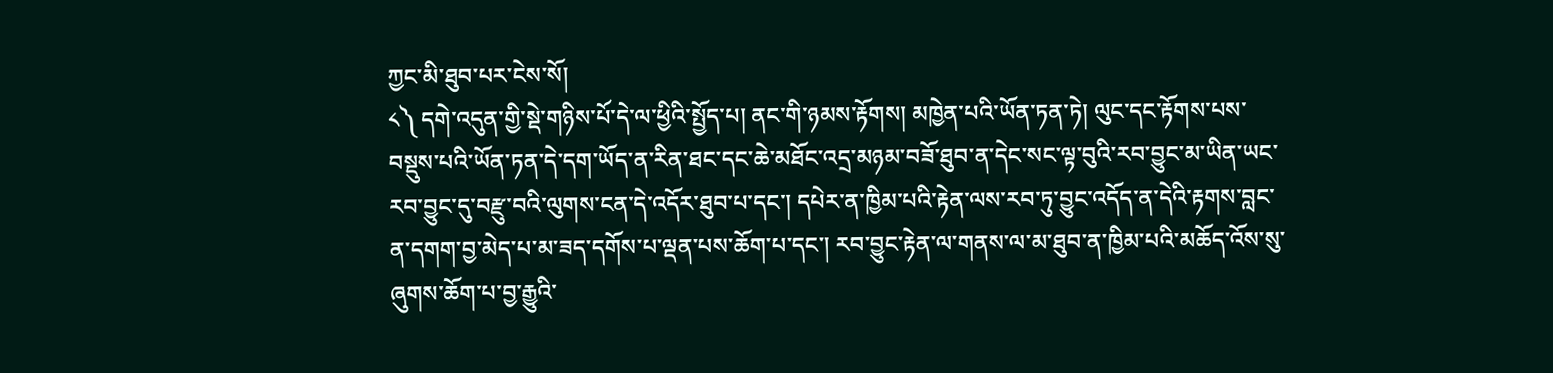ཀྱང་མི་ཐུབ་པར་ངེས་སོ།
༨༽ དགེ་འདུན་གྱི་སྡེ་གཉིས་པོ་དེ་ལ་ཕྱིའི་སྤྱོད་པ། ནང་གི་ཉམས་རྟོགས། མཁྱེན་པའི་ཡོན་ཏན་ཏེ། ལུང་དང་རྟོགས་པས་བསྡུས་པའི་ཡོན་ཏན་དེ་དག་ཡོད་ན་རིན་ཐང་དང་ཆེ་མཐོང་འདྲ་མཉམ་བཟོ་ཐུབ་ན་དེང་སང་ལྟ་བུའི་རབ་བྱུང་མ་ཡིན་ཡང་རབ་བྱུང་དུ་བརྫུ་བའི་ལུགས་ངན་དེ་འདོར་ཐུབ་པ་དང་། དཔེར་ན་ཁྱིམ་པའི་རྟེན་ལས་རབ་ཏུ་བྱུང་འདོད་ན་དེའི་རྟགས་བླང་ན་དགག་བྱ་མེད་པ་མ་ཟད་དགོས་པ་ལྡན་པས་ཆོག་པ་དང་། རབ་བྱུང་རྟེན་ལ་གནས་ལ་མ་ཐུབ་ན་ཁྱིམ་པའི་མཆོད་འོས་སུ་ཞུགས་ཆོག་པ་བྱ་རྒྱུའི་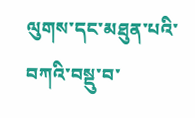ལུགས་དང་མཐུན་པའི་བཀའི་བསྡུ་བ་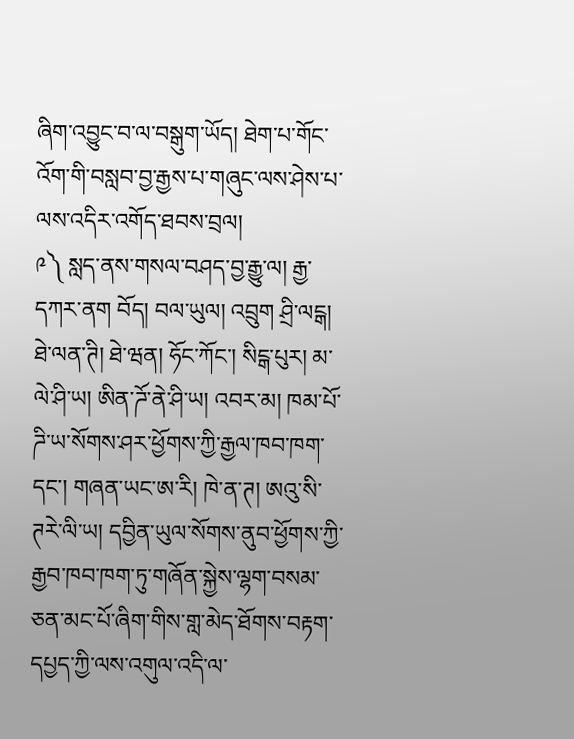ཞིག་འབྱུང་བ་ལ་བསྒུག་ཡོད། ཐེག་པ་གོང་འོག་གི་བསླབ་བྱ་རྒྱས་པ་གཞུང་ལས་ཤེས་པ་ལས་འདིར་འགོད་ཐབས་བྲལ།
༩༽ སླད་ནས་གསལ་བཤད་བྱ་རྒྱུ་ལ། རྒྱ་དཀར་ནག བོད། བལ་ཡུལ། འབྲུག ཤྲི་ལངྒ། ཐེ་ལན་ཊི། ཐེ་ཝན། ཧོང་ཀོང་། སིངྒ་པུར། མ་ལེ་ཤི་ཡ། ཨིན་ཌོ་ནེ་ཤི་ཡ། འབར་མ། ཁམ་པོ་ཌི་ཡ་སོགས་ཤར་ཕྱོགས་ཀྱི་རྒྱལ་ཁབ་ཁག་དང་། གཞན་ཡང་ཨ་རི། ཁེ་ན་ཊ། ཨའུ་སི་ཊརེ་ལི་ཡ། དབྱིན་ཡུལ་སོགས་ནུབ་ཕྱོགས་ཀྱི་རྒྱབ་ཁབ་ཁག་ཏུ་གཞོན་སྐྱེས་ལྷག་བསམ་ཅན་མང་པོ་ཞིག་གིས་གླ་མེད་ཐོགས་བརྟག་དཔྱད་ཀྱི་ལས་འགུལ་འདི་ལ་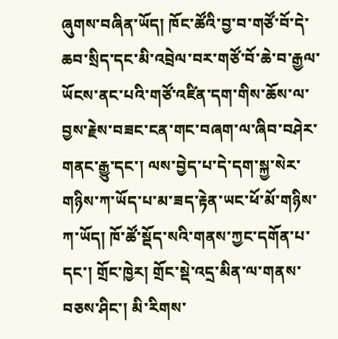ཞུགས་བཞིན་ཡོད། ཁོང་ཚོའི་བྱ་བ་གཙོ་བོ་དེ་ཆབ་སྲིད་དང་མི་འབྲེལ་བར་གཙོ་བོ་ཆེ་བ་རྒྱལ་ཡོངས་ནང་པའི་གཙོ་འཛིན་དག་གིས་ཆོས་ལ་བྱས་རྗེས་བཟང་ངན་གང་བཞག་ལ་ཞིབ་བཤེར་གནང་རྒྱུ་དང་། ལས་བྱེད་པ་དེ་དག་སྐྱ་སེར་གཉིས་ཀ་ཡོད་པ་མ་ཟད་རྟེན་ཡང་ཕོ་མོ་གཉིས་ཀ་ཡོད། ཁོ་ཚོ་སྡོད་སའི་གནས་ཀྱང་དགོན་པ་དང་། གྲོང་ཁྱེར། གྲོང་སྡེ་འདྲ་མིན་ལ་གནས་བཅས་ཤིང་། མི་རིགས་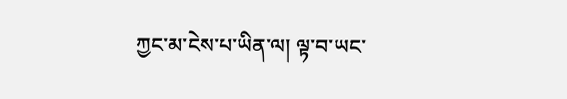ཀྱང་མ་ངེས་པ་ཡིན་ལ། ལྟ་བ་ཡང་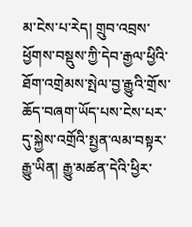མ་ངེས་པ་རེད། གྲུབ་འབྲས་ཕྱོགས་བསྡུས་ཀྱི་དེབ་རྒྱལ་ཕྱིའི་ཐོག་འགྲེམས་སྤེལ་བྱ་རྒྱུའི་གྲོས་ཆོད་བཞག་ཡོད་པས་ངེས་པར་དུ་སྐྱེས་འགྲོའི་སྤྱན་ལམ་བསྟར་རྒྱུ་ཡིན། རྒྱུ་མཚན་དེའི་ཕྱིར་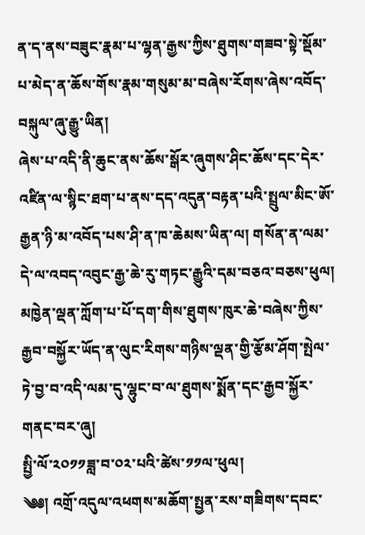ན་ད་ནས་བཟུང་རྣམ་པ་ལྷན་རྒྱས་ཀྱིས་ཐུགས་གཟབ་སྟེ་སྡོམ་པ་མེད་ན་ཆོས་གོས་རྣམ་གསུམ་མ་བཞེས་རོགས་ཞེས་འབོད་བསྐུལ་ཞུ་རྒྱུ་ཡིན།
ཞེས་པ་འདི་ནི་ཆུང་ནས་ཆོས་སྒོར་ཞུགས་ཤིང་ཆོས་དང་དེར་འཛིན་ལ་སྙིང་ཐག་པ་ནས་དད་འདུན་བརྟན་པའི་སྤྲུལ་མིང་ཨོ་རྒྱན་ཉི་མ་འབོད་པས་ཤི་ན་ཁ་ཆེམས་ཡིན་ལ། གསོན་ན་ལམ་དེ་ལ་འབད་འབུང་རྒྱ་ཆེ་རུ་གཏང་རྒྱུའི་དམ་བཅའ་བཅས་ཕུལ། མཁྱེན་ལྡན་ཀློག་པ་པོ་དག་གིས་ཐུགས་ཁུར་ཆེ་བཞེས་ཀྱིས་རྒྱབ་བསྐྱོར་ཡོད་ན་ལུང་རིགས་གཉིས་ལྡན་གྱི་རྩོམ་ཤོག་སྤེལ་ཏེ་བྱ་བ་འདི་ལམ་དུ་ལྷུང་བ་ལ་ཐུགས་སྨོན་དང་རྒྱབ་སྐྱོར་གནང་བར་ཞུ།
སྤྱི་ལོ་༢༠༡༡ཟླ་བ་༠༢་པའི་ཚེས་༡༡ལ་ཕུལ།
༄༅། འགྲོ་འདུལ་འཕགས་མཆོག་སྤྱན་རས་གཟིགས་དབང་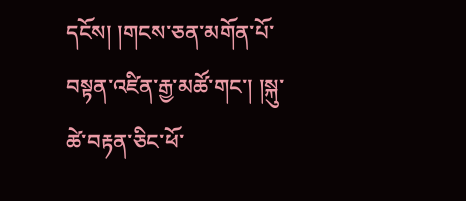དངོས། །གངས་ཅན་མགོན་པོ་བསྟན་འཛིན་རྒྱ་མཚོ་གང་། །སྐུ་ཚེ་བརྟན་ཅིང་ཕོ་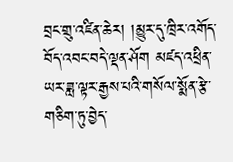བྲང་གྲུ་འཛིན་ཆེར། །མྱུར་དུ་ཁྲིར་འགོད་བོད་འབང་བདེ་ལྡན་ཤོག མཛད་འཕྲིན་ཡར་ཟླ་ལྟར་རྒྱས་པའི་གསོལ་སྨོན་རྩེ་གཅིག་ཏུ་བྱེད་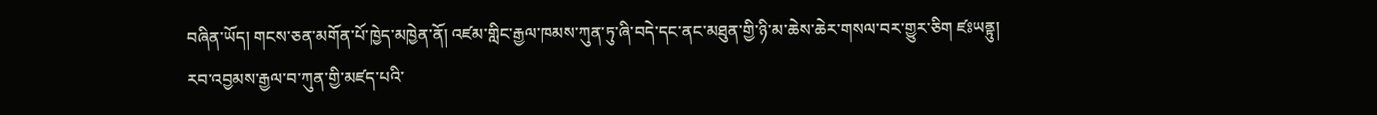བཞིན་ཡོད། གངས་ཅན་མགོན་པོ་ཁྱེད་མཁྱེན་ནོ། འཛམ་གླིང་རྒྱལ་ཁམས་ཀུན་ཏུ་ཞི་བདེ་དང་ནང་མཐུན་གྱི་ཉི་མ་ཆེས་ཆེར་གསལ་བར་གྱུར་ཅིག ཛཿཡནྟུ།
རབ་འབྱམས་རྒྱལ་བ་ཀུན་གྱི་མཛད་པའི་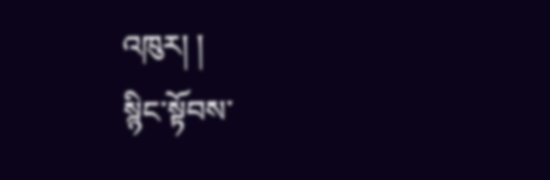འཁུར། །
སྙིང་སྟོབས་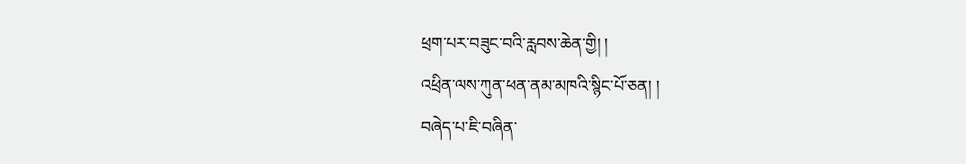ཕྲག་པར་བཟུང་བའི་རླབས་ཆེན་གྱི། །
འཕྲིན་ལས་ཀུན་ཕན་ནམ་མཁའི་སྙིང་པོ་ཅན། །
བཞེད་པ་ཇི་བཞིན་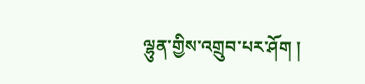ལྷུན་གྱིས་འགྲུབ་པར་ཤོག །